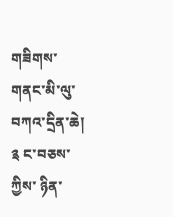གཟིགས་གནང་མི་ལུ་བཀའ་དྲིན་ཆེ།
༉ ང་བཅས་ཀྱིས་ ཉིན་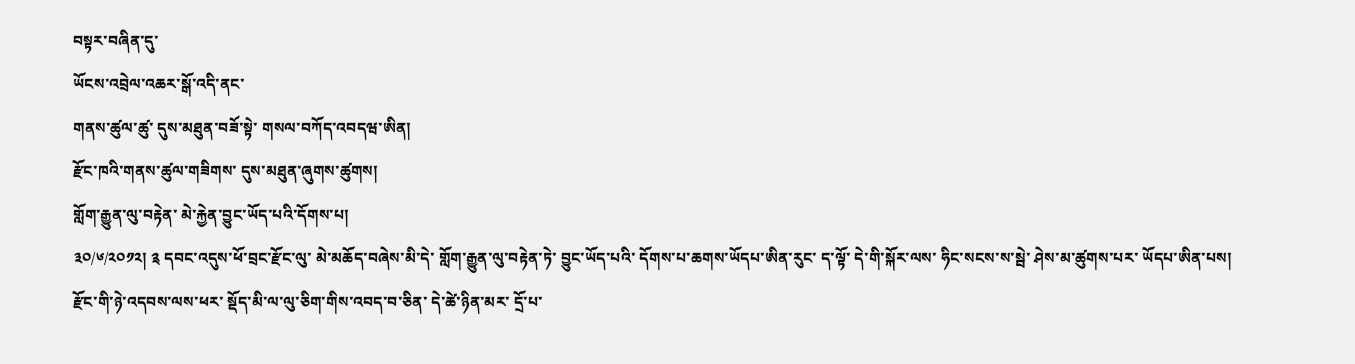བསྟར་བཞིན་དུ་
ཡོངས་འབྲེལ་འཆར་སྒོ་འདི་ནང་
གནས་ཚུལ་ཚུ་ དུས་མཐུན་བཟོ་སྟེ་ གསལ་བཀོད་འབདཝ་ཨིན།
རྫོང་ཁའི་གནས་ཚུལ་གཟིགས་ དུས་མཐུན་ཞུགས་ཚུགས།
གློག་རྒྱུན་ལུ་བརྟེན་ མེ་རྐྱེན་བྱུང་ཡོད་པའི་དོགས་པ།
༣༠/༦/༢༠༡༢། ༉ དབང་འདུས་ཕོ་བྲང་རྫོང་ལུ་ མེ་མཆོད་བཞེས་མི་དེ་ གློག་རྒྱུན་ལུ་བརྟེན་ཏེ་ བྱུང་ཡོད་པའི་ དོགས་པ་ཆགས་ཡོདཔ་ཨིན་རུང་ ད་ལྟོ་ དེ་གི་སྐོར་ལས་ ཧིང་སངས་ས་སྦེ་ ཤེས་མ་ཚུགས་པར་ ཡོདཔ་ཨིན་པས།
རྫོང་གི་ཉེ་འདབས་ལས་ཕར་ སྡོད་མི་ལ་ལུ་ཅིག་གིས་འབད་བ་ཅིན་ དེ་ཚེ་ཉིན་མར་ དྲོ་པ་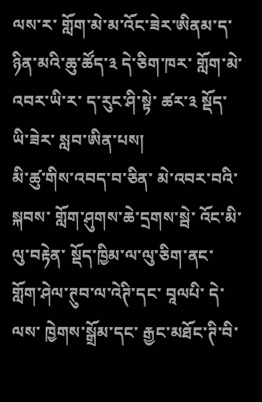ལས་ར་ གློག་མེ་མ་འོང་ཟེར་ཨིནམ་ད་ ཉིན་མའི་ཆུ་ཚོད་༣ དེ་ཅིག་ཁར་ གློག་མེ་འབར་ཡི་ར་ ད་རུང་ཤི་སྟེ་ ཚར་༣ སྡོད་ཡི་ཟེར་ སླབ་ཨིན་པས།
མི་ཚུ་གིས་འབད་བ་ཅིན་ མེ་འབར་བའི་སྐབས་ གློག་ཤུགས་ཆེ་དྲགས་སྦེ་ འོང་མི་ལུ་བརྟེན་ སྡོད་ཁྱིམ་ལ་ལུ་ཅིག་ནང་ གློག་ཤེལ་ཊུབ་ལ་འེཊི་དང་ བཱལཔི་ དེ་ལས་ ཁྱེགས་སྒྲོམ་དང་ རྒྱང་མཐོང་ཊི་བི་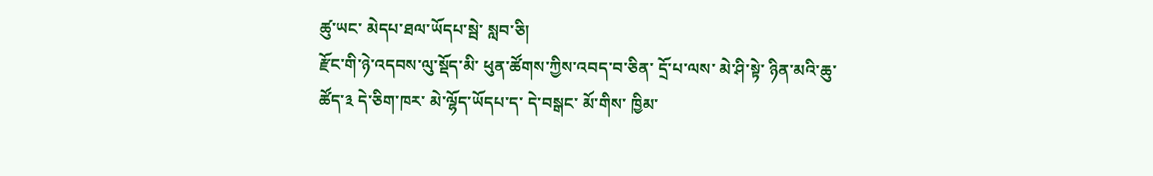ཚུ་ཡང་ མེདཔ་ཐལ་ཡོདཔ་སྦེ་ སླབ་ཅི།
རྫོང་གི་ཉེ་འདབས་ལུ་སྡོད་མི་ ཕུན་ཚོགས་ཀྱིས་འབད་བ་ཅིན་ དྲོ་པ་ལས་ མེ་ཤི་སྟེ་ ཉིན་མའི་ཆུ་ཚོད་༣ དེ་ཅིག་ཁར་ མེ་ལྷོད་ཡོདཔ་ད་ དེ་བསྒང་ མོ་གིས་ ཁྱིམ་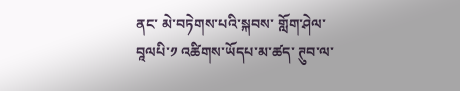ནང་ མེ་བཏེགས་པའི་སྐབས་ གློག་ཤེལ་བཱལཔི་༡ འཚིགས་ཡོདཔ་མ་ཚད་ ཊུབ་ལ་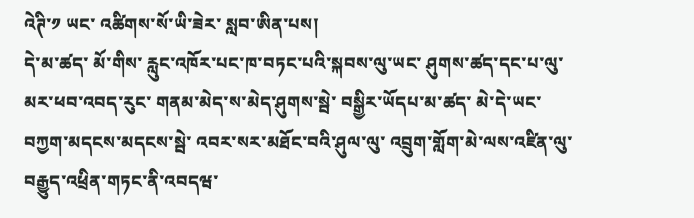འེཊི་༡ ཡང་ འཚིགས་སོ་ཡི་ཟེར་ སླབ་ཨིན་པས།
དེ་མ་ཚད་ མོ་གིས་ རླུང་འཁོར་པང་ཁ་བཏང་པའི་སྐབས་ལུ་ཡང་ ཤུགས་ཚད་དང་པ་ལུ་ མར་ཕབ་འབད་རུང་ གནམ་མེད་ས་མེད་ཤུགས་སྦེ་ བསྒྱིར་ཡོདཔ་མ་ཚད་ མེ་དེ་ཡང་ བཀྱག་མདངས་མདངས་སྦེ་ འབར་སར་མཐོང་བའི་ཤུལ་ལུ་ འབྲུག་གློག་མེ་ལས་འཛིན་ལུ་ བརྒྱུད་འཕྲིན་གཏང་ནི་འབདཝ་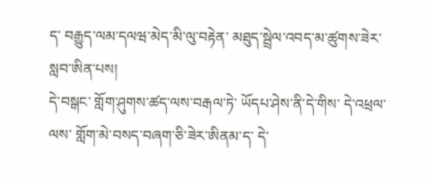ད་ བརྒྱུད་ལམ་དལཝ་མེད་མི་ལུ་བརྟེན་ མཐུད་སྦྲེལ་འབད་མ་ཚུགས་ཟེར་ སླབ་ཨིན་པས།
དེ་བསྒང་ གློག་ཤུགས་ཚད་ལས་བརྒལ་ཏེ་ ཡོདཔ་ཤེས་ནི་དེ་གིས་ དེ་འཕྲལ་ལས་ གློག་མེ་བསད་བཞག་ཅི་ཟེར་ཨིནམ་ད་ དེ་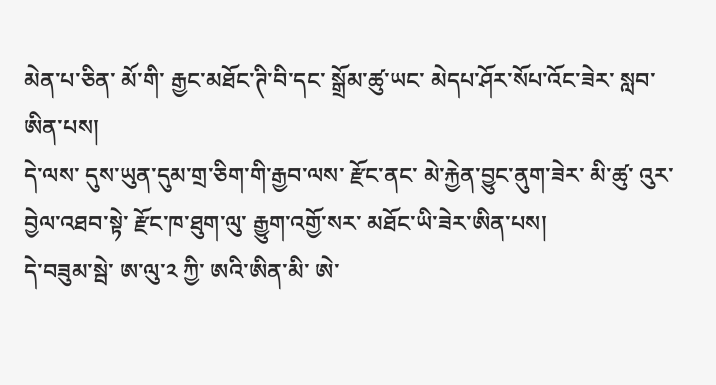མེན་པ་ཅིན་ མོ་གི་ རྒྱང་མཐོང་ཊི་བི་དང་ སྒྲོམ་ཚུ་ཡང་ མེདཔ་ཤོར་སོཔ་འོང་ཟེར་ སླབ་ཨིན་པས།
དེ་ལས་ དུས་ཡུན་དུམ་གྲ་ཅིག་གི་རྒྱབ་ལས་ རྫོང་ནང་ མེ་རྐྱེན་བྱུང་ནུག་ཟེར་ མི་ཚུ་ འུར་བྱེལ་འཐབ་སྟེ་ རྫོང་ཁ་ཐུག་ལུ་ རྒྱུག་འགྱོ་སར་ མཐོང་ཡི་ཟེར་ཨིན་པས།
དེ་བཟུམ་སྦེ་ ཨ་ལུ་༢ ཀྱི་ ཨའི་ཨིན་མི་ ཨེ་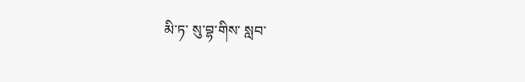མི་ཏ་ སུ་བྷ་གིས་ སླབ་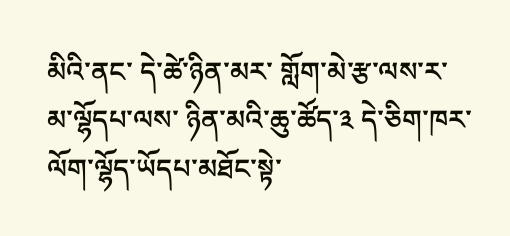མིའི་ནང་ དེ་ཚེ་ཉིན་མར་ གློག་མེ་རྩ་ལས་ར་ མ་ལྷོདཔ་ལས་ ཉིན་མའི་ཆུ་ཚོད་༣ དེ་ཅིག་ཁར་ ལོག་ལྷོད་ཡོདཔ་མཐོང་སྟེ་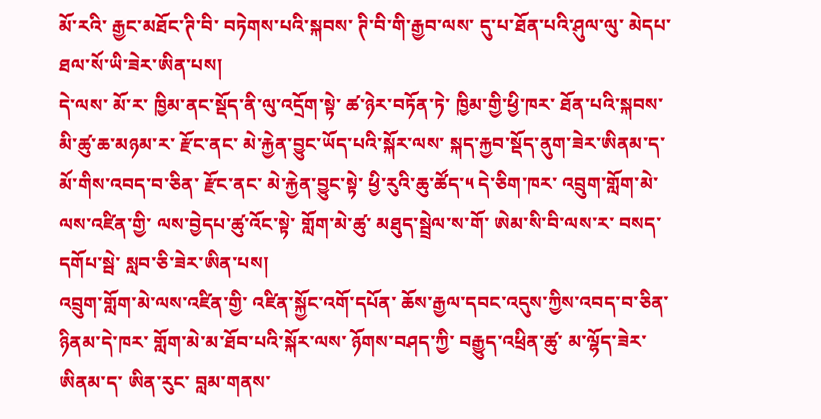མོ་རའི་ རྒྱང་མཐོང་ཊི་བི་ བཏེགས་པའི་སྐབས་ ཊི་བི་གི་རྒྱབ་ལས་ དུ་པ་ཐོན་པའི་ཤུལ་ལུ་ མེདཔ་ཐལ་སོ་ཡི་ཟེར་ཨིན་པས།
དེ་ལས་ མོ་ར་ ཁྱིམ་ནང་སྡོད་ནི་ལུ་འདྲོག་སྟེ་ ཚ་ཉེར་བཏོན་ཏེ་ ཁྱིམ་གྱི་ཕྱི་ཁར་ ཐོན་པའི་སྐབས་ མི་ཚུ་ཆ་མཉམ་ར་ རྫོང་ནང་ མེ་རྐྱེན་བྱུང་ཡོད་པའི་སྐོར་ལས་ སྐད་རྐྱབ་སྡོད་ནུག་ཟེར་ཨིནམ་ད་ མོ་གིས་འབད་བ་ཅིན་ རྫོང་ནང་ མེ་རྐྱེན་བྱུང་སྟེ་ ཕྱི་རུའི་ཆུ་ཚོད་༥ དེ་ཅིག་ཁར་ འབྲུག་གློག་མེ་ལས་འཛིན་གྱི་ ལས་བྱེདཔ་ཚུ་འོང་སྟེ་ གློག་མེ་ཚུ་ མཐུད་སྦྲེལ་ས་གོ་ ཨེམ་སི་བི་ལས་ར་ བསད་དགོཔ་སྦེ་ སླབ་ཅི་ཟེར་ཨིན་པས།
འབྲུག་གློག་མེ་ལས་འཛིན་གྱི་ འཛིན་སྐྱོང་འགོ་དཔོན་ ཆོས་རྒྱལ་དབང་འདུས་ཀྱིས་འབད་བ་ཅིན་ ཉིནམ་དེ་ཁར་ གློག་མེ་མ་ཐོབ་པའི་སྐོར་ལས་ ཉོགས་བཤད་ཀྱི་ བརྒྱུད་འཕྲིན་ཚུ་ མ་ལྷོད་ཟེར་ཨིནམ་ད་ ཨིན་རུང་ བླམ་གནས་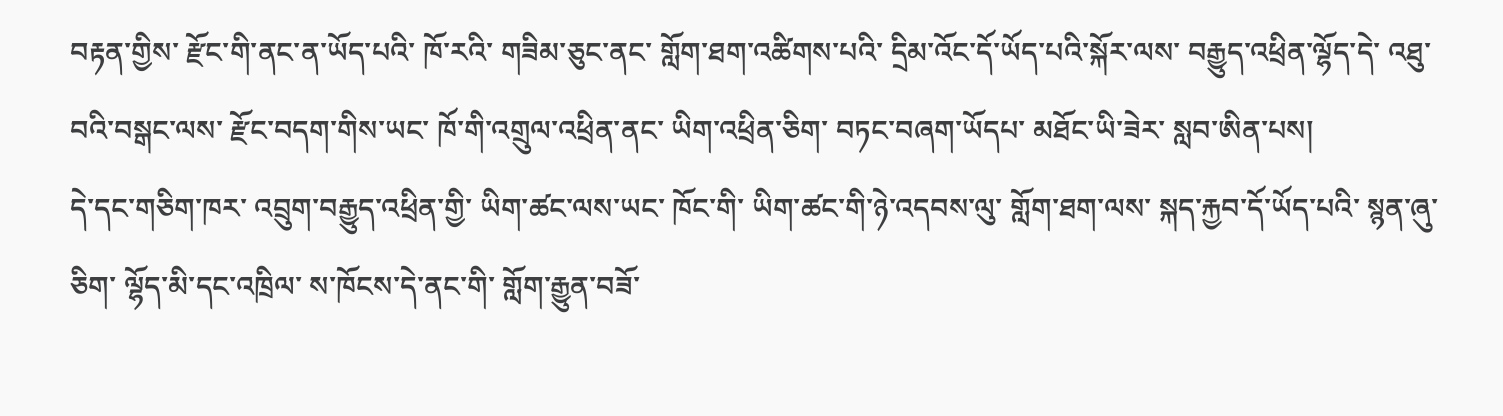བརྟན་གྱིས་ རྫོང་གི་ནང་ན་ཡོད་པའི་ ཁོ་རའི་ གཟིམ་ཅུང་ནང་ གློག་ཐག་འཚིགས་པའི་ དྲིམ་འོང་དོ་ཡོད་པའི་སྐོར་ལས་ བརྒྱུད་འཕྲིན་ལྷོད་དེ་ འཐུ་བའི་བསྒང་ལས་ རྫོང་བདག་གིས་ཡང་ ཁོ་གི་འགྲུལ་འཕྲིན་ནང་ ཡིག་འཕྲིན་ཅིག་ བཏང་བཞག་ཡོདཔ་ མཐོང་ཡི་ཟེར་ སླབ་ཨིན་པས།
དེ་དང་གཅིག་ཁར་ འབྲུག་བརྒྱུད་འཕྲིན་གྱི་ ཡིག་ཚང་ལས་ཡང་ ཁོང་གི་ ཡིག་ཚང་གི་ཉེ་འདབས་ལུ་ གློག་ཐག་ལས་ སྐད་རྐྱབ་དོ་ཡོད་པའི་ སྙན་ཞུ་ཅིག་ ལྷོད་མི་དང་འཁྲིལ་ ས་ཁོངས་དེ་ནང་གི་ གློག་རྒྱུན་བཟོ་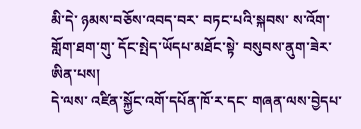མི་དེ་ ཉམས་བཅོས་འབད་བར་ བཏང་པའི་སྐབས་ ས་འོག་གློག་ཐག་གུ་ དོང་སྤེད་ཡོདཔ་མཐོང་སྟེ་ བསུབས་ནུག་ཟེར་ཨིན་པས།
དེ་ལས་ འཛིན་སྐྱོང་འགོ་དཔོན་ཁོ་ར་དང་ གཞན་ལས་བྱེདཔ་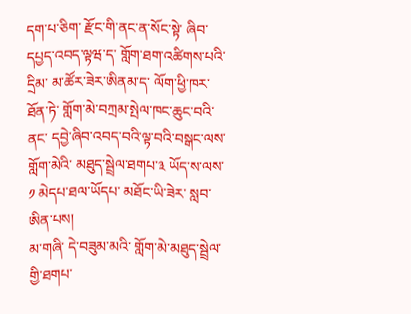དག་པ་ཅིག་ རྫོང་གི་ནང་ན་སོང་སྟེ་ ཞིབ་དཔྱད་འབད་ལྟཝ་ད་ གློག་ཐག་འཚིགས་པའི་དྲིམ་ མ་ཚོར་ཟེར་ཨིནམ་ད་ ལོག་ཕྱི་ཁར་ཐོན་ཏེ་ གློག་མེ་བཀྲམ་སྤེལ་ཁང་ཆུང་བའི་ནང་ དབྱེ་ཞིབ་འབད་བའི་ལྟ་བའི་བསྒང་ལས་ གློག་མེའི་ མཐུད་སྦྲེལ་ཐགཔ་༣ ཡོད་ས་ལས་༡ མེདཔ་ཐལ་ཡོདཔ་ མཐོང་ཡི་ཟེར་ སླབ་ཨིན་པས།
མ་གཞི་ དེ་བཟུམ་མའི་ གློག་མེ་མཐུད་སྦྲེལ་གྱི་ཐགཔ་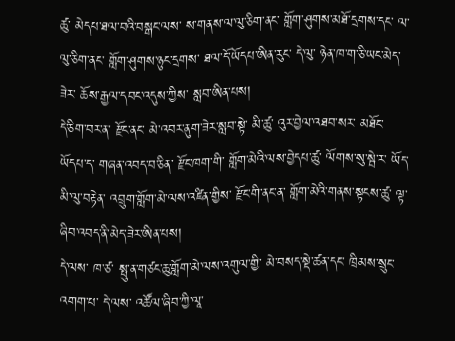ཚུ་ མེདཔ་ཐལ་བའི་བསྒང་ལས་ ས་གནས་ལ་ལུ་ཅིག་ནང་ གློག་ཤུགས་མཐོ་དྲགས་དང་ ལ་ལུ་ཅིག་ནང་ གློག་ཤུགས་ཉུང་དྲགས་ ཐལ་དོ་ཡོདཔ་ཨིན་རུང་ དེ་ལུ་ ཉེན་ཁ་ག་ཅི་ཡང་མེད་ཟེར་ ཆོས་རྒྱལ་དབང་འདུས་ཀྱིས་ སླབ་ཨིན་པས།
དེ་ཅིག་བར་ན་ རྫོང་ནང་ མེ་འབར་ནུག་ཟེར་སླབ་སྟེ་ མི་ཚུ་ འུར་བྱེལ་འཐབ་སར་ མཐོང་ཡོདཔ་ད་ གཞན་འབད་བ་ཅིན་ རྫོང་ཁག་གི་ གློག་མེའི་ལས་བྱེདཔ་ཚུ་ ལོགས་སུ་སྦེ་ར་ ཡོད་མི་ལུ་བརྟེན་ འབྲུག་གློག་མེ་ལས་འཛིན་གྱིས་ རྫོང་གི་ནང་ན་ གློག་མེའི་གནས་སྟངས་ཚུ་ ལྟ་ཞིབ་འབད་ནི་མེད་ཟེར་ཨིན་པས།
དེ་ལས་ ཁ་ཙ་ སྤུ་ན་གཙང་ཆུ་གློག་མེ་ལས་འགུལ་གྱི་ མེ་བསད་སྡེ་ཚན་དང་ ཁྲིམས་སྲུང་འགག་པ་ དེ་ལས་ འཚོལ་ཞིབ་ཀྱི་ལཱ་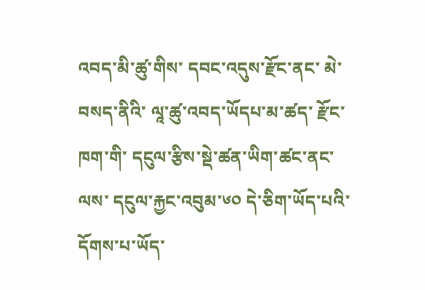འབད་མི་ཚུ་གིས་ དབང་འདུས་རྫོང་ནང་ མེ་བསད་ནིའི་ ལཱ་ཚུ་འབད་ཡོདཔ་མ་ཚད་ རྫོང་ཁག་གི་ དངུལ་རྩིས་སྡེ་ཚན་ཡིག་ཚང་ནང་ལས་ དངུལ་རྐྱང་འབུམ་༦༠ དེ་ཅིག་ཡོད་པའི་ དོགས་པ་ཡོད་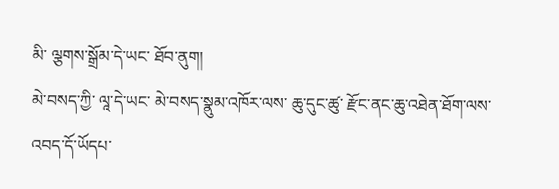མི་ ལྕགས་སྒྲོམ་དེ་ཡང་ ཐོབ་ནུག།
མེ་བསད་ཀྱི་ ལཱ་དེ་ཡང་ མེ་བསད་སྣུམ་འཁོར་ལས་ ཆུ་དུང་ཚུ་ རྫོང་ནང་ཆུ་འཐེན་ཐོག་ལས་ འབད་དོ་ཡོདཔ་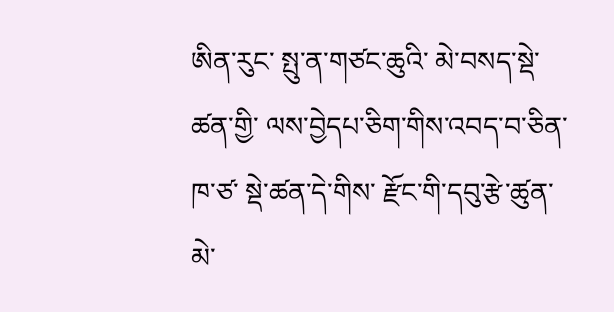ཨིན་རུང་ སྤུ་ན་གཙང་ཆུའི་ མེ་བསད་སྡེ་ཚན་གྱི་ ལས་བྱེདཔ་ཅིག་གིས་འབད་བ་ཅིན་ ཁ་ཙ་ སྡེ་ཚན་དེ་གིས་ རྫོང་གི་དབུ་རྩེ་ཚུན་ མེ་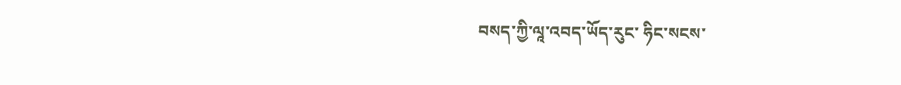བསད་ཀྱི་ལཱ་འབད་ཡོད་རུང་ ཧིང་སངས་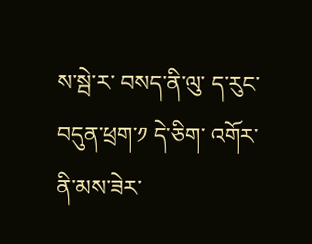ས་སྦེ་ར་ བསད་ནི་ལུ་ ད་རུང་ བདུན་ཕྲག་༡ དེ་ཅིག་ འགོར་ནི་མས་ཟེར་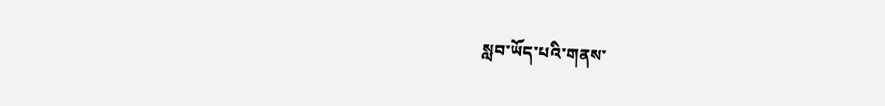སླབ་ཡོད་པའི་གནས་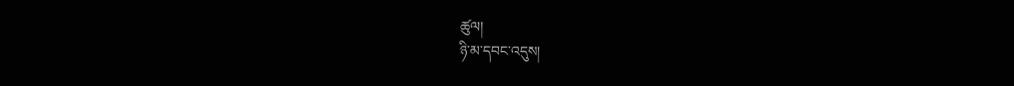ཚུལ།
ཉི་མ་དབང་འདུས།